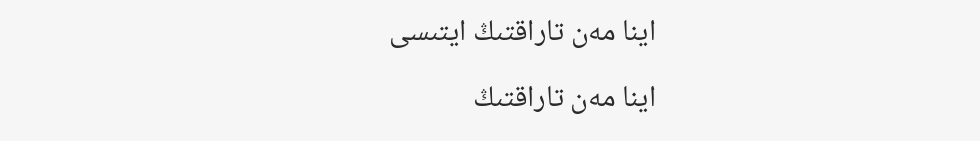اينا مەن تاراقتىڭ ايتىسى

اينا مەن تاراقتىڭ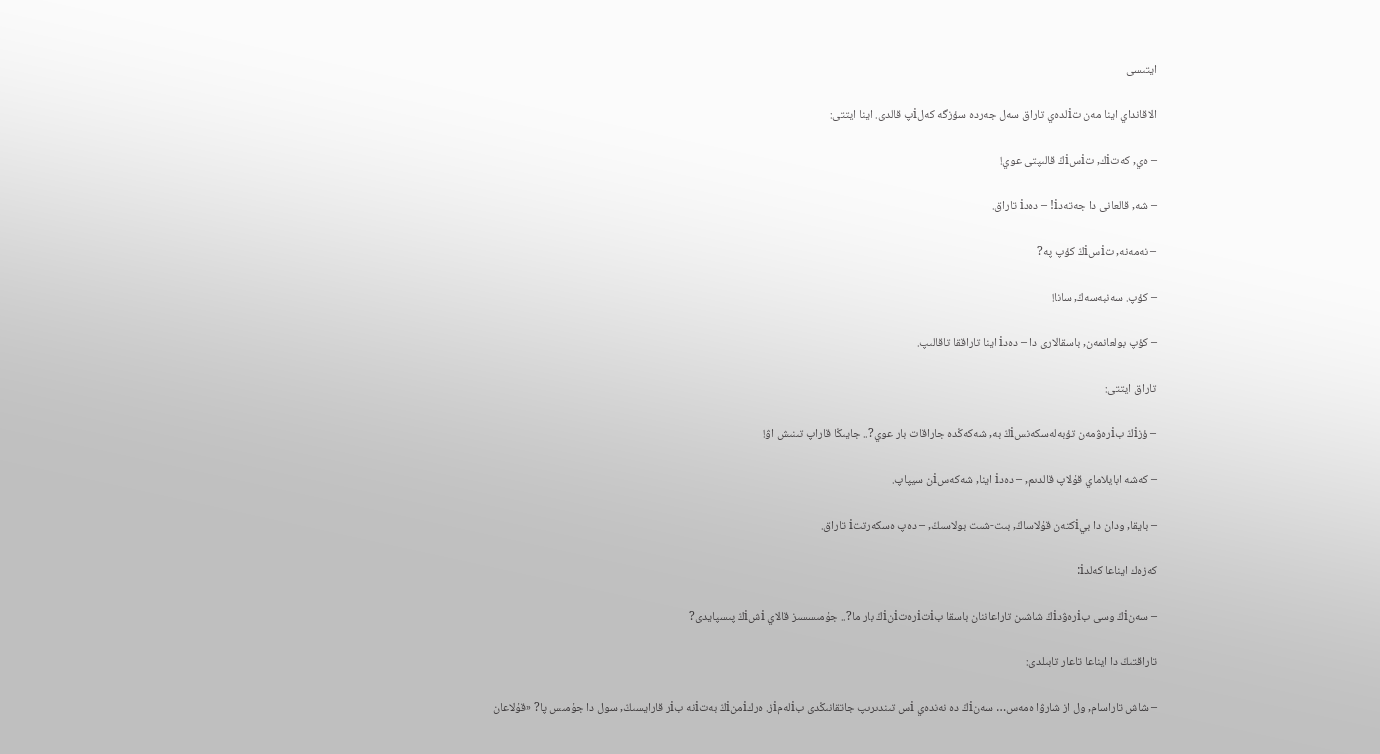ايتىسى

الاقانداي اينا مەن تiلدەي تاراق سەل جەردە سؤزگە كەلiپ قالدى. اينا ايتتى:

– ەي, كەتiك, تiسiڭ قالىپتى عوي!

– شە, قالعانى دا جەتەدi! – دەدi تاراق.

– نەمەنە, تiسiڭ كؤپ پە?

– كؤپ. سەنبەسەڭ, سانا!

– كؤپ بولعانمەن, باسقالارى دا – دەدi اينا تاراققا تاقالىپ.

تاراق ايتتى:

– ؤزiڭ بiرەۋمەن تؤبەلەسكەنسiڭ بە, شەكەڭدە جاراقات بار عوي?.. جايىڭا قاراپ تىنىش اۋ!

– كەشە ابايلاماي قۇلاپ قالدىم, – دەدi اينا, شەكەسiن سيپاپ.

– بايقا, ودان دا بيiكتەن قۇلاساڭ, بىت-شىت بولاسىڭ, – دەپ ەسكەرتتi تاراق.

كەزەك ايناعا كەلدi:

– سەنiڭ وسى بiرەۋدiڭ شاشىن تاراعاننان باسقا بiتiرەتiنiڭ بار ما?.. جۇمىسسىز قالاي iشiڭ پىسپايدى?

تاراقتىڭ دا ايناعا تاعار تابىلدى:

– شاش تاراسام, ول از شارۋا ەمەس… سەنiڭ دە نەندەي iس تىندىرىپ جاتقانىڭدى بiلەمiز. ەركiمنiڭ بەتiنە بiر قارايسىڭ, سول دا جۇمىس پا? «قۇلاعان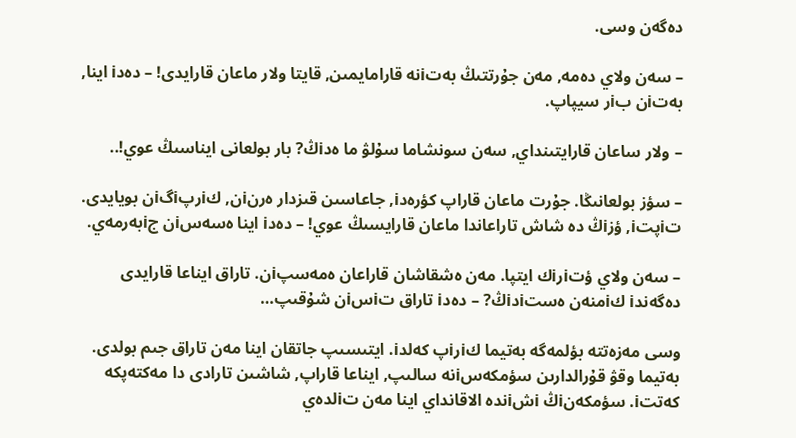دەگەن وسى.

– سەن ولاي دەمە, مەن جۇرتتىڭ بەتiنە قارامايمىن, قايتا ولار ماعان قارايدى! – دەدi اينا, بەتiن بiر سيپاپ.

– ولار ساعان قارايتىنداي, سەن سونشاما سۇلۋ ما ەدiڭ? بار بولعانى ايناسىڭ عوي!..

– سؤز بولعانىڭا. جۇرت ماعان قاراپ كؤرەدi, جاعاسىن قىزدار ەرنiن, كiرپiگiن بويايدى. تiپتi, ؤزiڭ دە شاش تاراعاندا ماعان قارايسىڭ عوي! – دەدi اينا ەسەسiن جiبەرمەي.

– سەن ولاي ؤتiرiك ايتپا. مەن ەشقاشان قاراعان ەمەسپiن. تاراق ايناعا قارايدى دەگەندi كiمنەن ەستiدiڭ? – دەدi تاراق تiسiن شۇقىپ…

وسى مەزەتتە بؤلمەگە بەتيما كiرiپ كەلدi. ايتىسىپ جاتقان اينا مەن تاراق جىم بولدى. بەتيما وقۋ قۇرالدارىن سؤمكەسiنە سالىپ, ايناعا قاراپ, شاشىن تارادى دا مەكتەپكە كەتتi. سؤمكەنiڭ iشiندە الاقانداي اينا مەن تiلدەي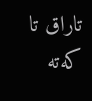تاراق تا كەتە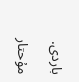باردى.

مۇحتار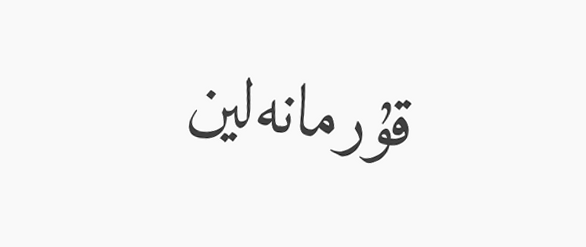قۇرمانەلين